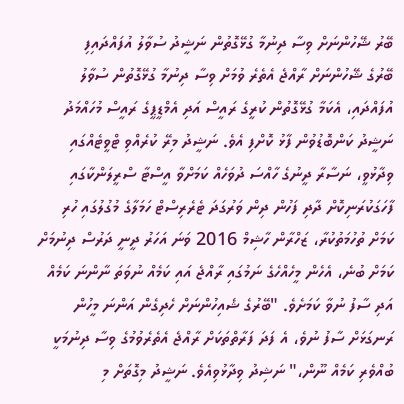ބޭރު ޝޭހުންނަށް ވިސާ ދިނުމާ ގުޅޭގޮތުން ނަޝީދު ސުވާލު އުފައްދައިފި
ބޭރުގެ ޝޭހުންނަށް ރާއްޖެ އެތެރެ ވުމަށް ވިސާ ދިނުމާ ގުޅޭގޮތުން ސުވާލު އުފައްދައި، އެކަމާ ގުޅޭގޮތުން ކުރީގެ ރައީސް އަދި އެމްޑީޕީގެ ރައީސް މުހައްމަދު ނަޝީދު ކަންބޮޑުވުން ފާޅު ކޮށްފި އެވެ. ނަޝީދު މިރޭ ކުރެއްވި ޓްވީޓެއްގައި ވިދާޅުވީ، ނަސާރާ ދީނުގެ ހާއްސަ ދުވަހެއް ކަމަށްވާ އީސްޓާ ސްރީލަންކާގައި ފާހަގަކުރަނިކޮށް ދާދި ފަހުން ދިން ވަރުގަދަ ޓެރެރިސްޓް ހަމަލާގެ މުގުލުގައި ހުރި ކަމަށް ތުހުމަތުކުރާ، ޒަހްރާން ހާޝިމް 2016 ވަނަ އަހަރު ދީނީ ދަރުސް ދިނުމަށް ކަމަށް ބުނެ، އެހެން މީހެއްހެގެ ނަމުގައި ރާއްޖެ އައި ކަމެއް ނުވަތަ ނާންނަ ކަމެއް އަދި ސާފު ނުވާ ކަމަށެވެ. "ބޭރުގެ ޝެއިހުންނަށް ހެދިގެން އަންނަ މީހުން ރަނގަޅަށް ސާފު ނުވެ، އެ ފަދަ ފަރާތްތަކަށް ރާއްޖެ އެތެރެވުމުގެ ވިސާ ދިނުމަކީ ބުއްވެރި ކަމެއް ނޫން،" ނަޝިދު ވިދާޅުވިއެވެ. ނަޝީދު މިގޮތަށް މި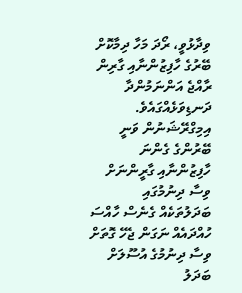ވިދާޅުވީ، ރޯދަ މަހާ ދިމާކޮށް ބޭރުގެ ހާފިޒުންނާއި ގާރިން ރާއްޖެ އަންނަމުންދާ ދަނޑިވަޅެއްގައެވެ. އިމިގްރޭޝަނުން ވަނީ ބޭރުންގެ ގެންނަ ހާފިޒުންނާއި ގާރީންނަށް ވިސާ ދިނުމުގައި ބަދަލުތަކެއް ގެނެސް ހާއްސަ ހުއްދައެއް ނަގަން ޖެހޭ ގޮތަށް ވިސާ ދިނުމުގެ އުސޫލަށް ބަދަލު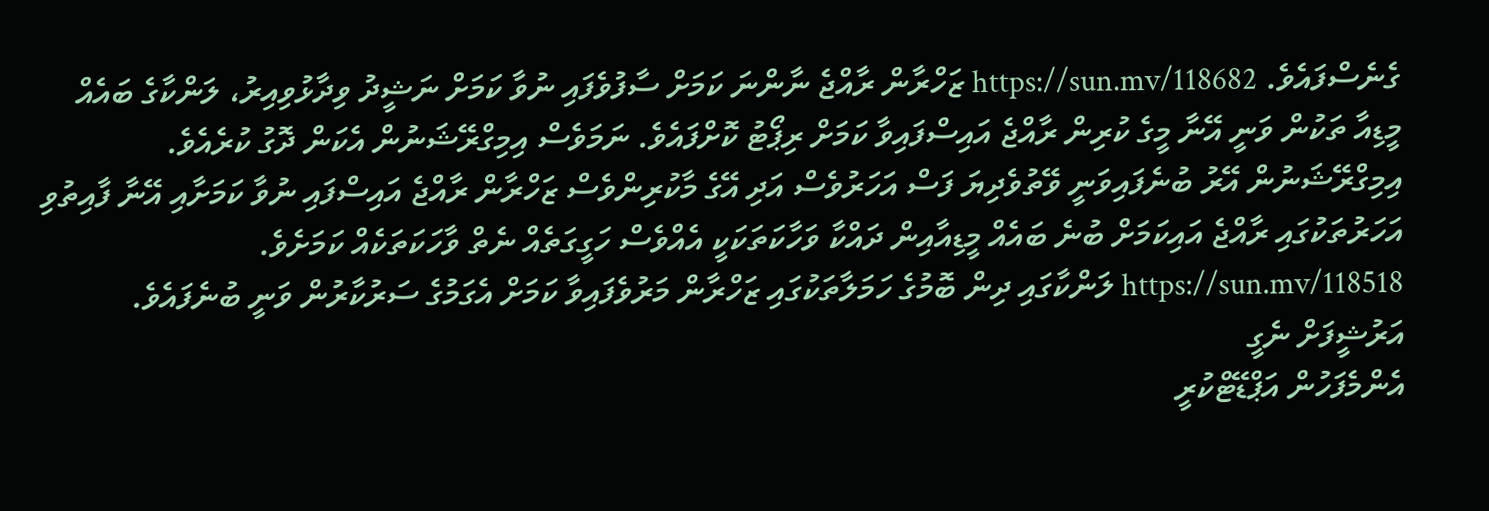ގެނެސްފައެވެ. https://sun.mv/118682 ޒަހްރާން ރާއްޖެ ނާންނަ ކަމަށް ސާފުވެފައި ނުވާ ކަމަށް ނަޝީދު ވިދާޅުވިއިރު، ލަންކާގެ ބައެއް މީޑިއާ ތަކުން ވަނީ އޭނާ މީގެ ކުރިން ރާއްޖެ އައިސްފައިވާ ކަމަށް ރިޕޯޓު ކޮށްފައެވެ. ނަމަވެސް އިމިގްރޭޝަނުން އެކަން ދޮގު ކުރެއެވެ. އިމިގްރޭޝަނުން އޭރު ބުނެފައިވަނީ ވޭތުވެދިޔަ ފަސް އަހަރުވެސް އަދި އޭގެ މާކުރިންވެސް ޒަހްރާން ރާއްޖެ އައިސްފައި ނުވާ ކަމަށާއި އޭނާ ފާއިތުވި އަހަރުތަކުގައި ރާއްޖެ އައިކަމަށް ބުނެ ބައެއް މީޑިއާއިން ދައްކާ ވަހާކަތަކަކީ އެއްވެސް ހަގީގަތެއް ނެތް ވާހަކަތަކެއް ކަމަށެވެ. https://sun.mv/118518 ލަންކާގައި ދިން ބޮމުގެ ހަމަލާތަކުގައި ޒަހްރާން މަރުވެފައިވާ ކަމަށް އެގަމުގެ ސަރުކާރުން ވަނީ ބުނެފައެވެ.
އަރުޝީފަށް ނެގީ
އެންމެފަހުން އަޕްޑޭޓްކުރީ